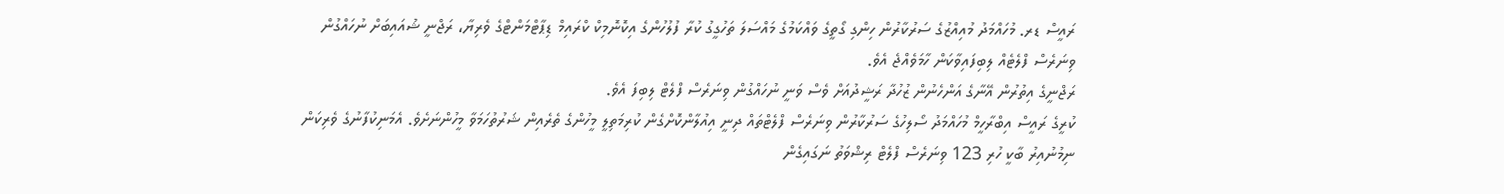ރައީސް ޑރ. މުހައްމަދު މުއިއްޒުގެ ސަރުކާރުން ހިންގި ގޯތީގެ ވައްކަމުގެ މައްސަލަ ތަހުގީގު ކުރާ ފުލުހުންގެ އިކޮނޮމިކް ކްރައިމް ޑިޕާޓްމަންޓްގެ ވެރިޔާ، ރަޖްނީ ޝުއައިބަށް ނުހައްގުން ވިނަރެސް ފްލެޓެއް ލިބިފައިވާކަން ހާމަވެއްޖެ އެވެ.
ރަޖްނީގެ އިތުރުން އޭނާގެ އަންހެނުން ޒުހުދާ ރަޝީދުއަށް ވެސް ވަނީ ނުހައްގުން ވިނަރެސް ފްލެޓް ލިބިފަ އެވެ.
ކުރީގެ ރައީސް އިބްރާހީމް މުހައްމަދު ސޯލިހުގެ ސަރުކާރުން ވިނަރެސް ފްލެޓްތައް ދިނީ އިއުލާންކޮށްގެން ކުރިމަތިލީ މީހުންގެ ތެރެއިން ޝަރުތުހަމަވާ މީހުންނަށެވެ. އެމަނިކުފާނުގެ ވެރިކަން ނިމުނުއިރު ބާކީ ހުރި 123 ވިނަރެސް ފްލެޓް ރިޝްވަތު ނަގައިގެން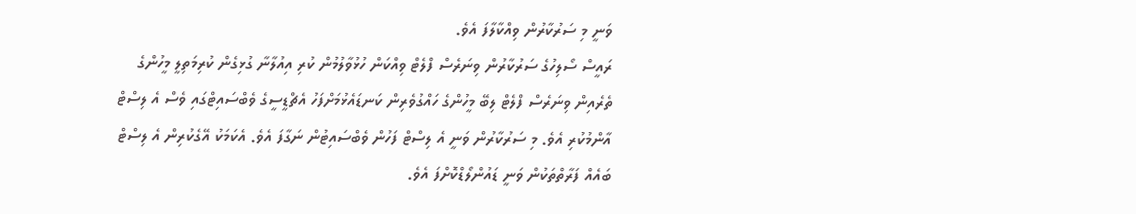ވަނީ މި ސަރުކާރުން ވިއްކާލާފަ އެވެ.
ރައީސް ސޯލިހުގެ ސަރުކާރުން ވިނަރެސް ފްލެޓް ވިއްކަން ހުޅުވާލުމުން ކުރި އިއުލާނާ ގުޅިގެން ކުރިމަތިލީ މީހުންގެ ތެރެއިން ވިނަރެސް ފްލެޓް ލިބޭ މީހުންގެ ހައްގުވެރިން ކަނޑައެޅުމަށްފަހު އެޗްޑީސީގެ ވެބްސައިޓްގައި ވެސް އެ ލިސްޓް އާންމުކުރި އެވެ. މި ސަރުކާރުން ވަނީ އެ ލިސްޓް ފަހުން ވެބްސައިޓުން ނަގާފަ އެވެ. އެކަމަކު އޭގެކުރިން އެ ލިސްޓް ބައެއް ފަރާތްތަކުން ވަނީ ޑައުންލޯޑްކޮށްފަ އެވެ.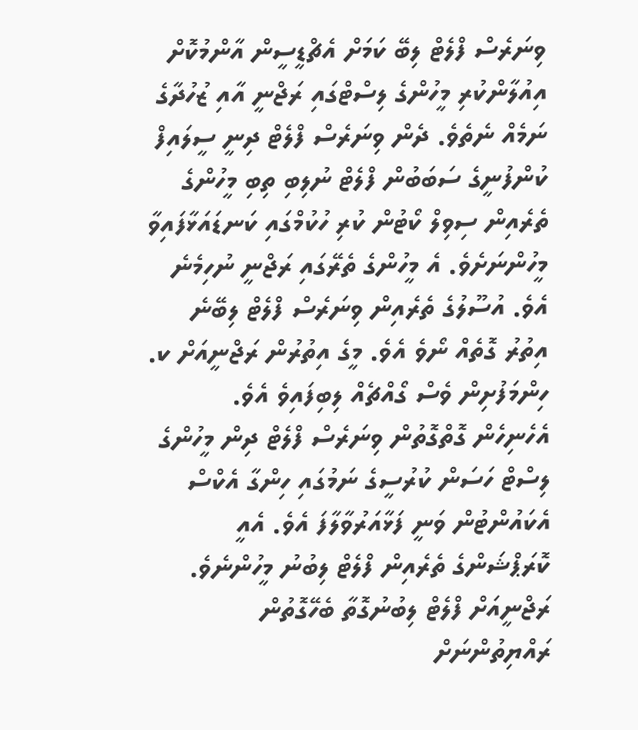ވިނަރެސް ފްލެޓް ލިބޭ ކަމަށް އެޗްޑީސީން އާންމުކޮށް އިއުލާންކުރި މީހުންގެ ލިސްޓްގައި ރަޖްނީ އާއި ޒުހުދާގެ ނަމެއް ނެތެވެ. ދެން ވިނަރެސް ފްލެޓް ދިނީ ސީލައިފް ކުންފުނީގެ ސަބަބުން ފްލެޓް ނުލިބި ތިބި މީހުންގެ ތެރެއިން ސިވިލް ކޯޓުން ކުރި ހުކުމްގައި ކަނޑައަޅާފައިވާ މީހުންނަށެވެ. އެ މީހުންގެ ތެރޭގައި ރަޖްނީ ނުހިމެނެ އެވެ. އުސޫލުގެ ތެރެއިން ވިނަރެސް ފްލެޓް ލިބޭނެ އިތުރު ގޮތެއް ނޯވެ އެވެ. މީގެ އިތުރުން ރަޖްނީއަށް ކ. ހިންމަފުށިން ވެސް ގޯއްޗެއް ލިބިފައިވެ އެވެ.
އެހެނިހެން ގޮތްގޮތުން ވިނަރެސް ފްލެޓް ދިން މީހުންގެ ލިސްޓް ހަސަން ކުރުސީގެ ނަމުގައި ހިންގާ އެކްސް އެކައުންޓުން ވަނީ ފަޅާއަރުވާލާފަ އެވެ. އެއީ ކޮރަޕްޝަންގެ ތެރެއިން ފްލެޓް ލިބުނު މީހުންނެވެ.
ރަޖްނީއަށް ފްލެޓް ލިބުނުގޮތާ ބެހޭގޮތުން ރައްޔިތުންނަށް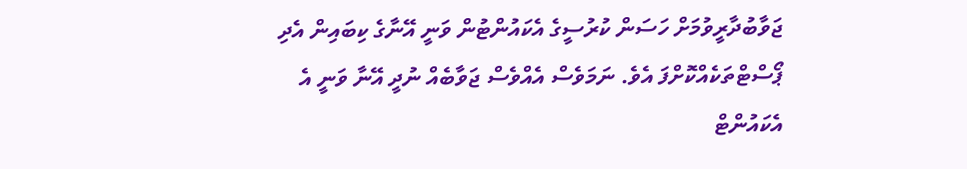ޖަވާބުދާރީވުމަށް ހަސަން ކުރުސީގެ އެކައުންޓުން ވަނީ އޭނާގެ ކިބައިން އެދި ޕޯސްޓްތަކެއްކޮށްފަ އެވެ. ނަމަވެސް އެއްވެސް ޖަވާބެއް ނުދީ އޭނާ ވަނީ އެ އެކައުންޓް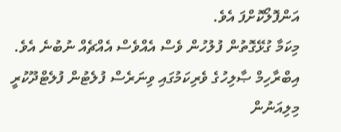އަންފޮލޯކޮށްފަ އެވެ.
މިކަމާ ގުޅޭގޮތުން ފުލުހުން ވެސް އެއްވެސް އެއްޗެއް ނުބުނެ އެވެ.
އިބްރާހިމް ޞާލިހުގެ ވެރިކަމުގައި ވިނަރެސް ފުލެޓުން ފުލެޓްދޫކުރީ މިލިއަނުން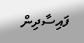ފައިސާދިން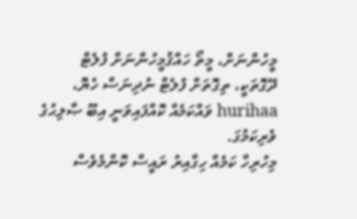މީހުންނަށް، މީތޯ ހައްޤުމީހުންނަށް ފުލެޓް ދޭގޮތަކީ، ތިގޮތަށް ފުލެޓް ނުދިނަސް ހެޔޮ، hurihaa ވައްކަމެއް ކޮއްފައިވަނީ އިބޫ ޞާލިޙުގެ ވެރިކަމުގަ.
މިހުރިހާ ކަމެއް ހިގާއިރު ރައީސް ކޮންމެވެސް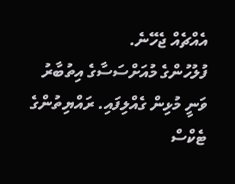އެއްޗެއް ޖެހޭނެ.
ފުލުހުންގެ މުއަށްސަސާގެ އިތުބާރު ވަނީ މުޅިން ގެއްލިފައި. ރައްޔިތުންގެ ޓެކްސް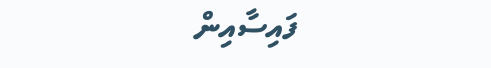ފައިސާއިން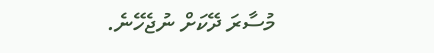މުސާރަ ދޭކަށް ނުޖެހޭނެ.